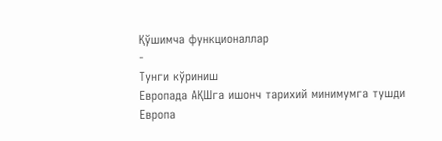Қўшимча функционаллар
-
Тунги кўриниш
Европада АҚШга ишонч тарихий минимумга тушди
Европа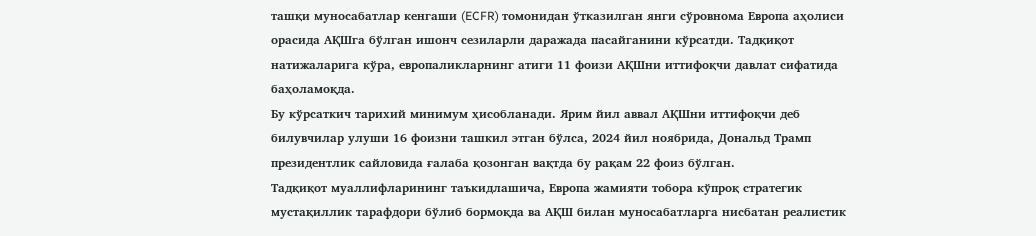ташқи муносабатлар кенгаши (ECFR) томонидан ўтказилган янги сўровнома Европа аҳолиси орасида АҚШга бўлган ишонч сезиларли даражада пасайганини кўрсатди. Тадқиқот натижаларига кўра, европаликларнинг атиги 11 фоизи АҚШни иттифоқчи давлат сифатида баҳоламоқда.
Бу кўрсаткич тарихий минимум ҳисобланади. Ярим йил аввал АҚШни иттифоқчи деб билувчилар улуши 16 фоизни ташкил этган бўлса, 2024 йил ноябрида, Дональд Трамп президентлик сайловида ғалаба қозонган вақтда бу рақам 22 фоиз бўлган.
Тадқиқот муаллифларининг таъкидлашича, Европа жамияти тобора кўпроқ стратегик мустақиллик тарафдори бўлиб бормоқда ва АҚШ билан муносабатларга нисбатан реалистик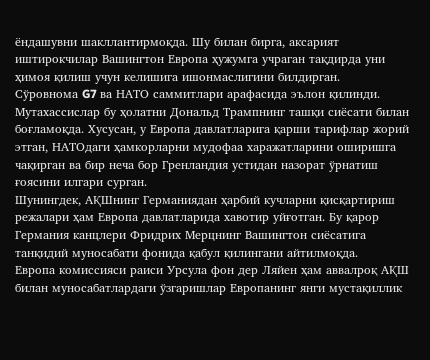ёндашувни шакллантирмоқда. Шу билан бирга, аксарият иштирокчилар Вашингтон Европа ҳужумга учраган тақдирда уни ҳимоя қилиш учун келишига ишонмаслигини билдирган.
Сўровнома G7 ва НАТО саммитлари арафасида эълон қилинди. Мутахассислар бу ҳолатни Дональд Трампнинг ташқи сиёсати билан боғламоқда. Хусусан, у Европа давлатларига қарши тарифлар жорий этган, НАТОдаги ҳамкорларни мудофаа харажатларини оширишга чақирган ва бир неча бор Гренландия устидан назорат ўрнатиш ғоясини илгари сурган.
Шунингдек, АҚШнинг Германиядан ҳарбий кучларни қисқартириш режалари ҳам Европа давлатларида хавотир уйғотган. Бу қарор Германия канцлери Фридрих Мерцнинг Вашингтон сиёсатига танқидий муносабати фонида қабул қилингани айтилмоқда.
Европа комиссияси раиси Урсула фон дер Ляйен ҳам аввалроқ АҚШ билан муносабатлардаги ўзгаришлар Европанинг янги мустақиллик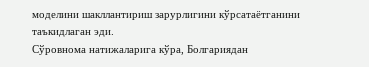моделини шакллантириш зарурлигини кўрсатаётганини таъкидлаган эди.
Сўровнома натижаларига кўра, Болгариядан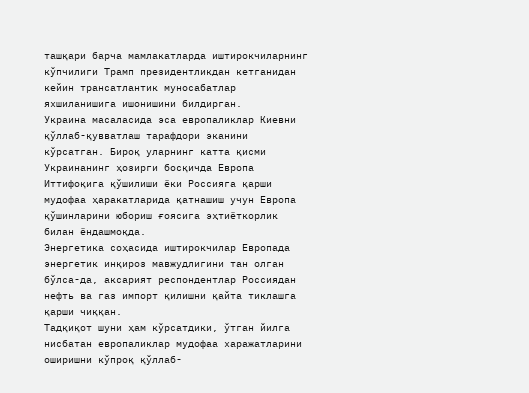ташқари барча мамлакатларда иштирокчиларнинг кўпчилиги Трамп президентликдан кетганидан кейин трансатлантик муносабатлар яхшиланишига ишонишини билдирган.
Украина масаласида эса европаликлар Киевни қўллаб-қувватлаш тарафдори эканини кўрсатган. Бироқ уларнинг катта қисми Украинанинг ҳозирги босқичда Европа Иттифоқига қўшилиши ёки Россияга қарши мудофаа ҳаракатларида қатнашиш учун Европа қўшинларини юбориш ғоясига эҳтиёткорлик билан ёндашмоқда.
Энергетика соҳасида иштирокчилар Европада энергетик инқироз мавжудлигини тан олган бўлса-да, аксарият респондентлар Россиядан нефть ва газ импорт қилишни қайта тиклашга қарши чиққан.
Тадқиқот шуни ҳам кўрсатдики, ўтган йилга нисбатан европаликлар мудофаа харажатларини оширишни кўпроқ қўллаб-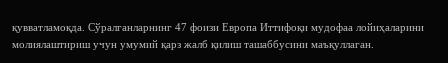қувватламоқда. Сўралганларнинг 47 фоизи Европа Иттифоқи мудофаа лойиҳаларини молиялаштириш учун умумий қарз жалб қилиш ташаббусини маъқуллаган.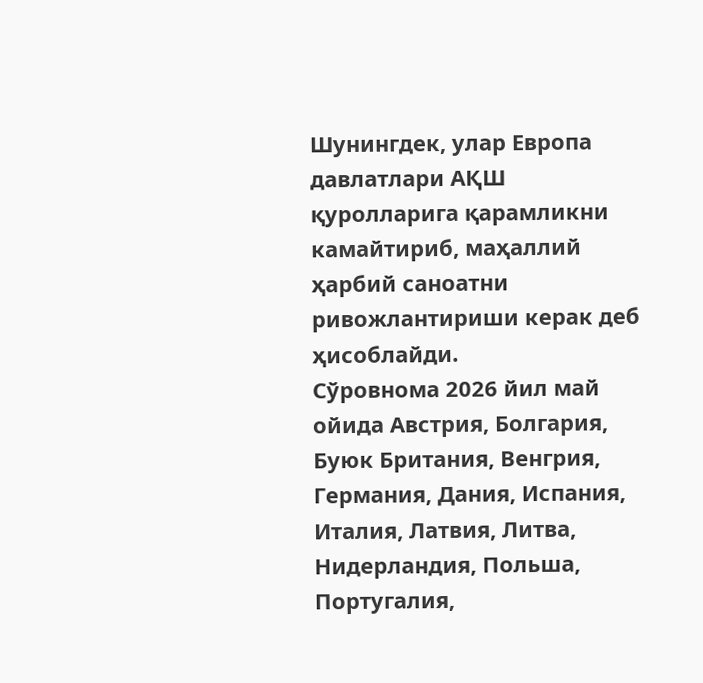Шунингдек, улар Европа давлатлари АҚШ қуролларига қарамликни камайтириб, маҳаллий ҳарбий саноатни ривожлантириши керак деб ҳисоблайди.
Сўровнома 2026 йил май ойида Австрия, Болгария, Буюк Британия, Венгрия, Германия, Дания, Испания, Италия, Латвия, Литва, Нидерландия, Польша, Португалия,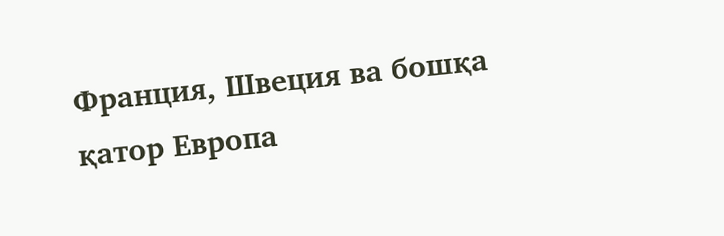Франция, Швеция ва бошқа қатор Европа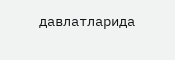давлатларида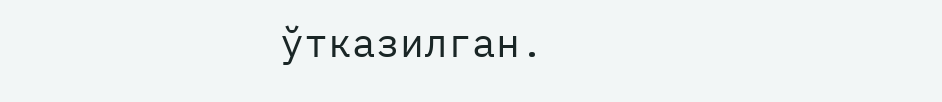ўтказилган.